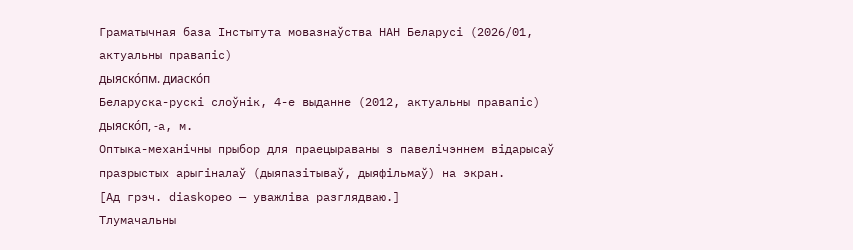Граматычная база Інстытута мовазнаўства НАН Беларусі (2026/01, актуальны правапіс)
дыяско́пм. диаско́п
Беларуска-рускі слоўнік, 4-е выданне (2012, актуальны правапіс)
дыяско́п, ‑а, м.
Оптыка-механічны прыбор для праецыраваны з павелічэннем відарысаў празрыстых арыгіналаў (дыяпазітываў, дыяфільмаў) на экран.
[Ад грэч. diaskopeo — уважліва разглядваю.]
Тлумачальны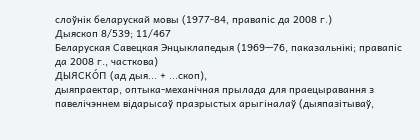слоўнік беларускай мовы (1977-84, правапіс да 2008 г.)
Дыяскоп 8/539; 11/467
Беларуская Савецкая Энцыклапедыя (1969—76, паказальнікі; правапіс да 2008 г., часткова)
ДЫЯСКО́П (ад дыя... + ...скоп),
дыяпраектар, оптыка-механічная прылада для праецыравання з павелічэннем відарысаў празрыстых арыгіналаў (дыяпазітываў,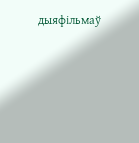дыяфільмаў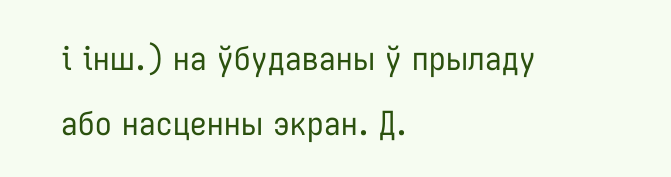і інш.) на ўбудаваны ў прыладу або насценны экран. Д.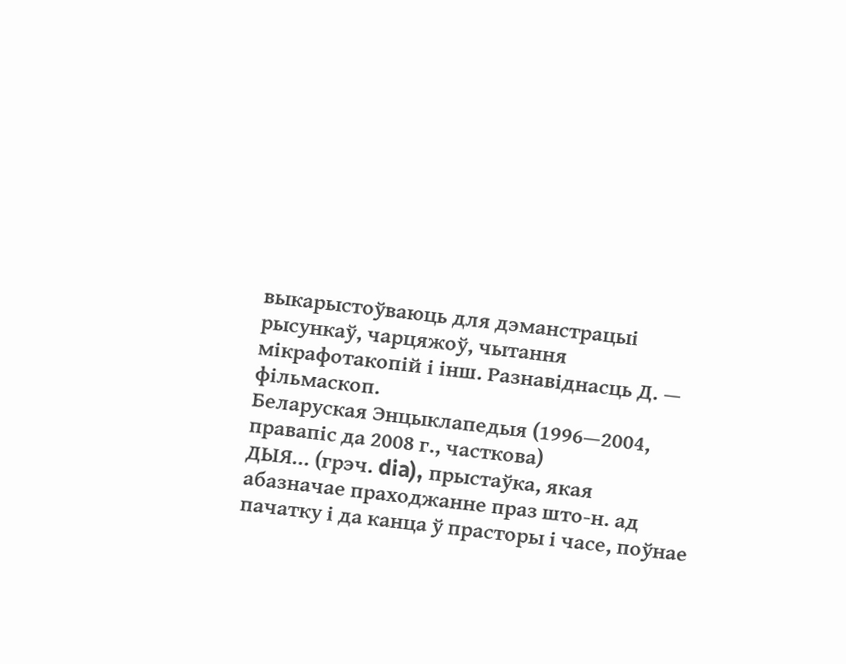выкарыстоўваюць для дэманстрацыі рысункаў, чарцяжоў, чытання мікрафотакопій і інш. Разнавіднасць Д. — фільмаскоп.
Беларуская Энцыклапедыя (1996—2004, правапіс да 2008 г., часткова)
ДЫЯ... (грэч. dia), прыстаўка, якая абазначае праходжанне праз што-н. ад пачатку і да канца ў прасторы і часе, поўнае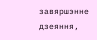завяршэнне дзеяння,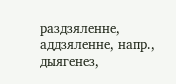раздзяленне, аддзяленне, напр., дыягенез,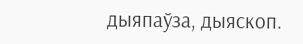дыяпаўза, дыяскоп.